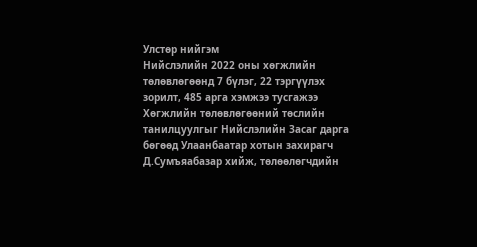Улстөр нийгэм
Нийслэлийн 2022 оны хөгжлийн төлөвлөгөөнд 7 бүлэг, 22 тэргүүлэх зорилт, 485 арга хэмжээ тусгажээ
Хөгжлийн төлөвлөгөөний төслийн танилцуулгыг Нийслэлийн Засаг дарга бөгөөд Улаанбаатар хотын захирагч Д.Сумъяабазар хийж, төлөөлөгчдийн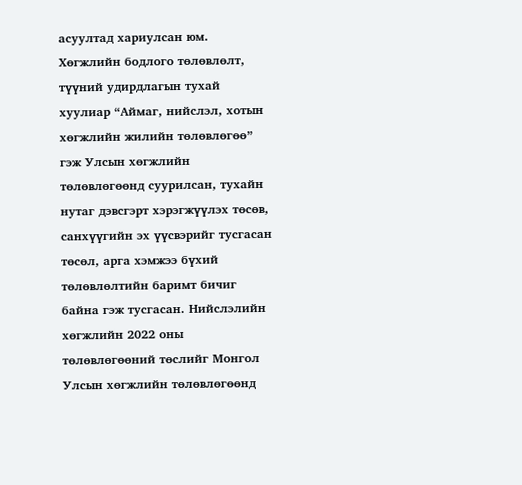асуултад хариулсан юм.
Хөгжлийн бодлого төлөвлөлт, түүний удирдлагын тухай хуулиар “Аймаг, нийслэл, хотын хөгжлийн жилийн төлөвлөгөө” гэж Улсын хөгжлийн төлөвлөгөөнд суурилсан, тухайн нутаг дэвсгэрт хэрэгжүүлэх төсөв, санхүүгийн эх үүсвэрийг тусгасан төсөл, арга хэмжээ бүхий төлөвлөлтийн баримт бичиг байна гэж тусгасан. Нийслэлийн хөгжлийн 2022 оны төлөвлөгөөний төслийг Монгол Улсын хөгжлийн төлөвлөгөөнд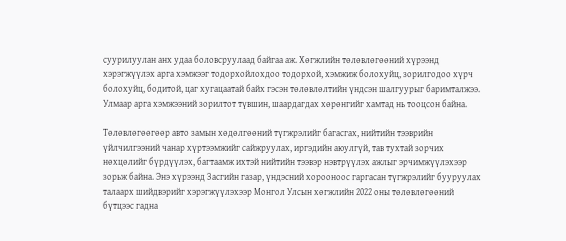суурилуулан анх удаа боловсруулаад байгаа аж. Хөгжлийн төлөвлөгөөний хүрээнд хэрэгжүүлэх арга хэмжээг тодорхойлохдоо тодорхой, хэмжиж болохуйц, зорилгодоо хүрч болохуйц, бодитой, цаг хугацаатай байх гэсэн төлөвлөлтийн үндсэн шалгуурыг баримталжээ. Улмаар арга хэмжээний зорилтот түвшин, шаардагдах хөрөнгийг хамтад нь тооцсон байна.

Төлөвлөгөөгөөр авто замын хөдөлгөөний түгжрэлийг багасгах, нийтийн тээврийн үйлчилгээний чанар хүртээмжийг сайжруулах, иргэдийн аюулгүй, тав тухтай зорчих нөхцөлийг бүрдүүлэх, багтаамж ихтэй нийтийн тээвэр нэвтрүүлэх ажлыг эрчимжүүлэхээр зорьж байна. Энэ хүрээнд Засгийн газар, үндэсний хорооноос гаргасан түгжрэлийг бууруулах талаарх шийдвэрийг хэрэгжүүлэхээр Монгол Улсын хөгжлийн 2022 оны төлөвлөгөөний бүтцээс гадна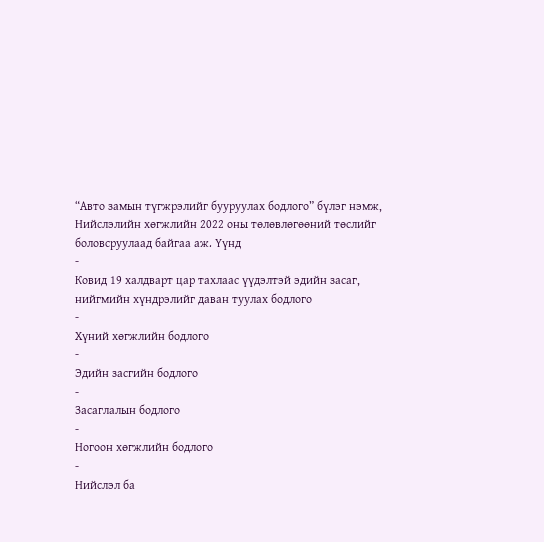“Авто замын түгжрэлийг бууруулах бодлого” бүлэг нэмж, Нийслэлийн хөгжлийн 2022 оны төлөвлөгөөний төслийг боловсруулаад байгаа аж. Үүнд
-
Ковид 19 халдварт цар тахлаас үүдэлтэй эдийн засаг, нийгмийн хүндрэлийг даван туулах бодлого
-
Хүний хөгжлийн бодлого
-
Эдийн засгийн бодлого
-
Засаглалын бодлого
-
Ногоон хөгжлийн бодлого
-
Нийслэл ба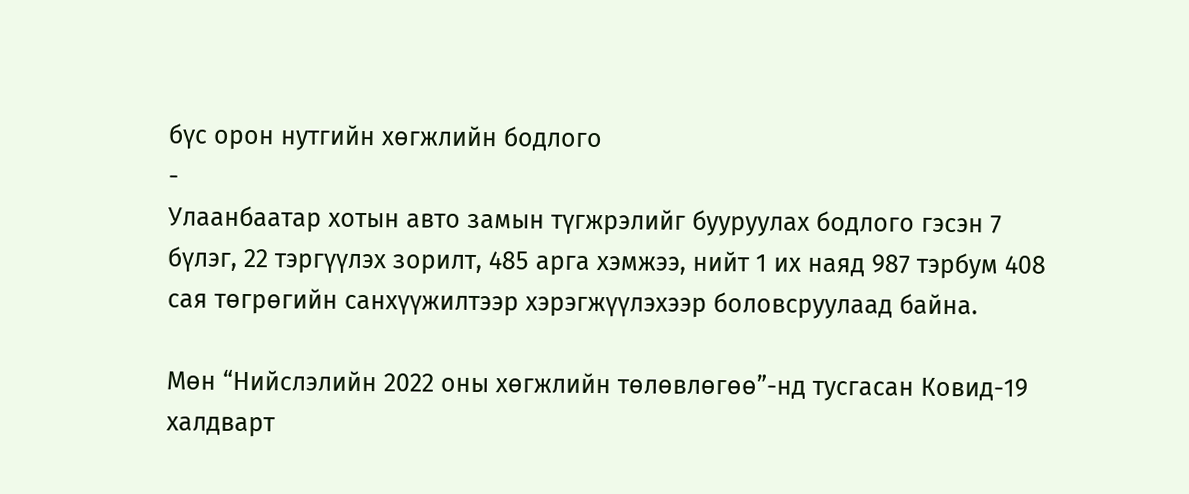бүс орон нутгийн хөгжлийн бодлого
-
Улаанбаатар хотын авто замын түгжрэлийг бууруулах бодлого гэсэн 7 бүлэг, 22 тэргүүлэх зорилт, 485 арга хэмжээ, нийт 1 их наяд 987 тэрбум 408 сая төгрөгийн санхүүжилтээр хэрэгжүүлэхээр боловсруулаад байна.

Мөн “Нийслэлийн 2022 оны хөгжлийн төлөвлөгөө”-нд тусгасан Ковид-19 халдварт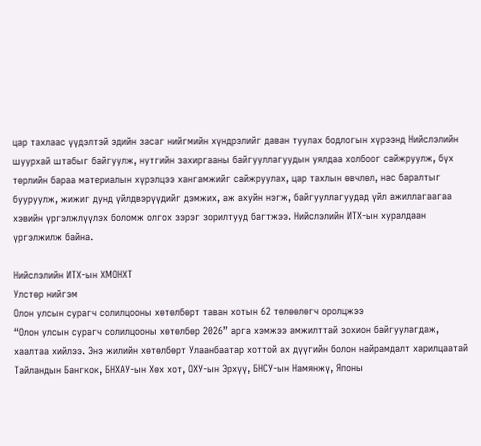цар тахлаас үүдэлтэй эдийн засаг нийгмийн хүндрэлийг даван туулах бодлогын хүрээнд Нийслэлийн шуурхай штабыг байгуулж, нутгийн захиргааны байгууллагуудын уялдаа холбоог сайжруулж, бүх төрлийн бараа материалын хүрэлцээ хангамжийг сайжруулах, цар тахлын өвчлөл, нас баралтыг бууруулж, жижиг дунд үйлдвэрүүдийг дэмжих, аж ахуйн нэгж, байгууллагуудад үйл ажиллагаагаа хэвийн үргэлжлүүлэх боломж олгох зэрэг зорилтууд багтжээ. Нийслэлийн ИТХ-ын хуралдаан үргэлжилж байна.

Нийслэлийн ИТХ-ын ХМОНХТ
Улстөр нийгэм
Олон улсын сурагч солилцооны хөтөлбөрт таван хотын 62 төлөөлөгч оролцжээ
“Олон улсын сурагч солилцооны хөтөлбөр 2026” арга хэмжээ амжилттай зохион байгуулагдаж, хаалтаа хийлээ. Энэ жилийн хөтөлбөрт Улаанбаатар хоттой ах дүүгийн болон найрамдалт харилцаатай Тайландын Бангкок, БНХАУ-ын Хөх хот, ОХУ-ын Эрхүү, БНСУ-ын Намянжү, Японы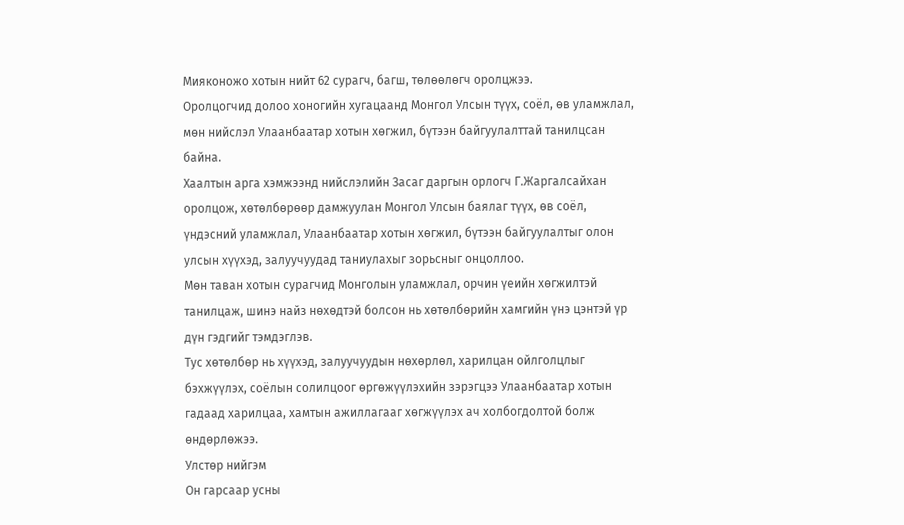Мияконожо хотын нийт 62 сурагч, багш, төлөөлөгч оролцжээ.
Оролцогчид долоо хоногийн хугацаанд Монгол Улсын түүх, соёл, өв уламжлал, мөн нийслэл Улаанбаатар хотын хөгжил, бүтээн байгуулалттай танилцсан байна.
Хаалтын арга хэмжээнд нийслэлийн Засаг даргын орлогч Г.Жаргалсайхан оролцож, хөтөлбөрөөр дамжуулан Монгол Улсын баялаг түүх, өв соёл, үндэсний уламжлал, Улаанбаатар хотын хөгжил, бүтээн байгуулалтыг олон улсын хүүхэд, залуучуудад таниулахыг зорьсныг онцоллоо.
Мөн таван хотын сурагчид Монголын уламжлал, орчин үеийн хөгжилтэй танилцаж, шинэ найз нөхөдтэй болсон нь хөтөлбөрийн хамгийн үнэ цэнтэй үр дүн гэдгийг тэмдэглэв.
Тус хөтөлбөр нь хүүхэд, залуучуудын нөхөрлөл, харилцан ойлголцлыг бэхжүүлэх, соёлын солилцоог өргөжүүлэхийн зэрэгцээ Улаанбаатар хотын гадаад харилцаа, хамтын ажиллагааг хөгжүүлэх ач холбогдолтой болж өндөрлөжээ.
Улстөр нийгэм
Он гарсаар усны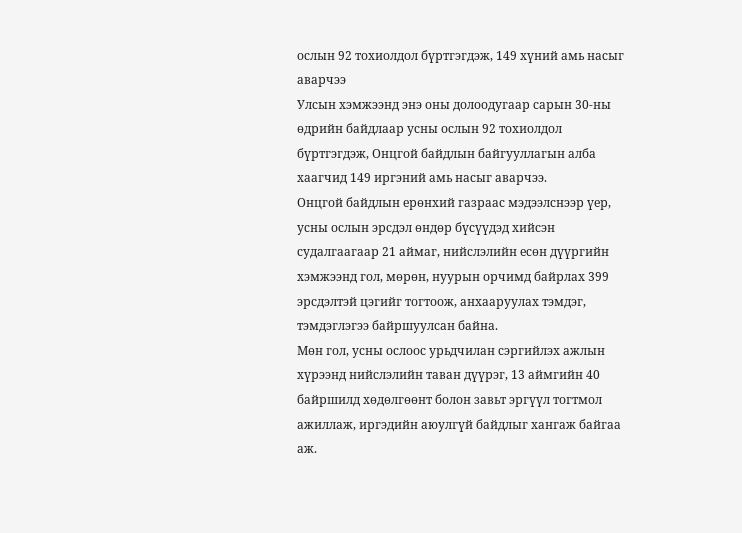ослын 92 тохиолдол бүртгэгдэж, 149 хүний амь насыг аварчээ
Улсын хэмжээнд энэ оны долоодугаар сарын 30-ны өдрийн байдлаар усны ослын 92 тохиолдол бүртгэгдэж, Онцгой байдлын байгууллагын алба хаагчид 149 иргэний амь насыг аварчээ.
Онцгой байдлын ерөнхий газраас мэдээлснээр үер, усны ослын эрсдэл өндөр бүсүүдэд хийсэн судалгаагаар 21 аймаг, нийслэлийн есөн дүүргийн хэмжээнд гол, мөрөн, нуурын орчимд байрлах 399 эрсдэлтэй цэгийг тогтоож, анхааруулах тэмдэг, тэмдэглэгээ байршуулсан байна.
Мөн гол, усны ослоос урьдчилан сэргийлэх ажлын хүрээнд нийслэлийн таван дүүрэг, 13 аймгийн 40 байршилд хөдөлгөөнт болон завьт эргүүл тогтмол ажиллаж, иргэдийн аюулгүй байдлыг хангаж байгаа аж.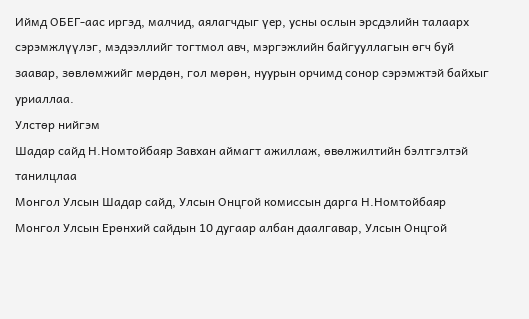Иймд ОБЕГ-аас иргэд, малчид, аялагчдыг үер, усны ослын эрсдэлийн талаарх сэрэмжлүүлэг, мэдээллийг тогтмол авч, мэргэжлийн байгууллагын өгч буй заавар, зөвлөмжийг мөрдөн, гол мөрөн, нуурын орчимд сонор сэрэмжтэй байхыг уриаллаа.
Улстөр нийгэм
Шадар сайд Н.Номтойбаяр Завхан аймагт ажиллаж, өвөлжилтийн бэлтгэлтэй танилцлаа
Монгол Улсын Шадар сайд, Улсын Онцгой комиссын дарга Н.Номтойбаяр Монгол Улсын Ерөнхий сайдын 10 дугаар албан даалгавар, Улсын Онцгой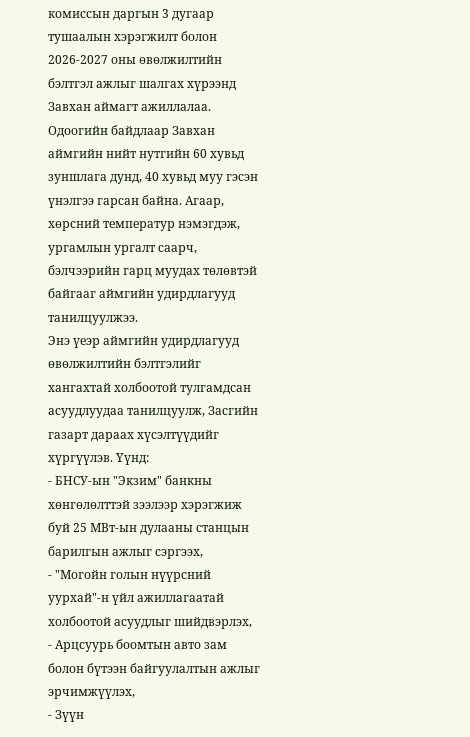комиссын даргын 3 дугаар тушаалын хэрэгжилт болон 2026-2027 оны өвөлжилтийн бэлтгэл ажлыг шалгах хүрээнд Завхан аймагт ажиллалаа.
Одоогийн байдлаар Завхан аймгийн нийт нутгийн 60 хувьд зуншлага дунд, 40 хувьд муу гэсэн үнэлгээ гарсан байна. Агаар, хөрсний температур нэмэгдэж, ургамлын ургалт саарч, бэлчээрийн гарц муудах төлөвтэй байгааг аймгийн удирдлагууд танилцуулжээ.
Энэ үеэр аймгийн удирдлагууд өвөлжилтийн бэлтгэлийг хангахтай холбоотой тулгамдсан асуудлуудаа танилцуулж, Засгийн газарт дараах хүсэлтүүдийг хүргүүлэв. Үүнд:
- БНСУ-ын "Экзим" банкны хөнгөлөлттэй зээлээр хэрэгжиж буй 25 МВт-ын дулааны станцын барилгын ажлыг сэргээх,
- "Могойн голын нүүрсний уурхай"-н үйл ажиллагаатай холбоотой асуудлыг шийдвэрлэх,
- Арцсуурь боомтын авто зам болон бүтээн байгуулалтын ажлыг эрчимжүүлэх,
- Зүүн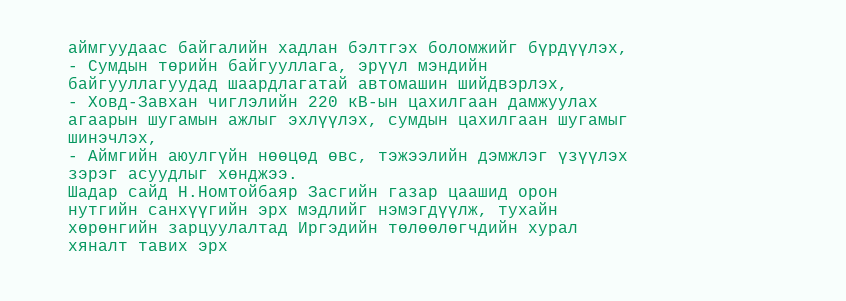аймгуудаас байгалийн хадлан бэлтгэх боломжийг бүрдүүлэх,
- Сумдын төрийн байгууллага, эрүүл мэндийн байгууллагуудад шаардлагатай автомашин шийдвэрлэх,
- Ховд-Завхан чиглэлийн 220 кВ-ын цахилгаан дамжуулах агаарын шугамын ажлыг эхлүүлэх, сумдын цахилгаан шугамыг шинэчлэх,
- Аймгийн аюулгүйн нөөцөд өвс, тэжээлийн дэмжлэг үзүүлэх зэрэг асуудлыг хөнджээ.
Шадар сайд Н.Номтойбаяр Засгийн газар цаашид орон нутгийн санхүүгийн эрх мэдлийг нэмэгдүүлж, тухайн хөрөнгийн зарцуулалтад Иргэдийн төлөөлөгчдийн хурал хяналт тавих эрх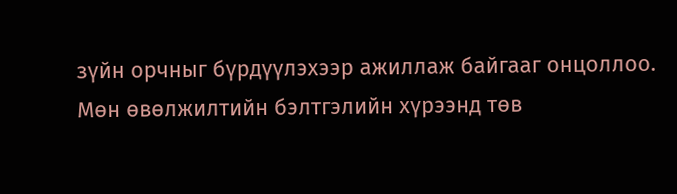зүйн орчныг бүрдүүлэхээр ажиллаж байгааг онцоллоо.
Мөн өвөлжилтийн бэлтгэлийн хүрээнд төв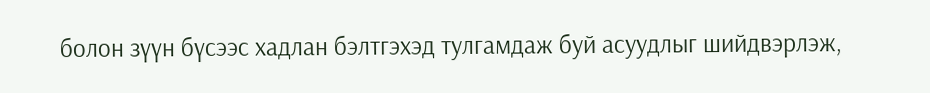болон зүүн бүсээс хадлан бэлтгэхэд тулгамдаж буй асуудлыг шийдвэрлэж,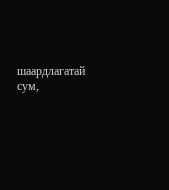шаардлагатай сум,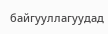байгууллагуудад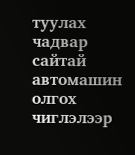туулах чадвар сайтай автомашин олгох чиглэлээр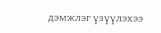дэмжлэг үзүүлэхээ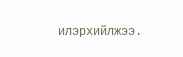илэрхийлжээ.